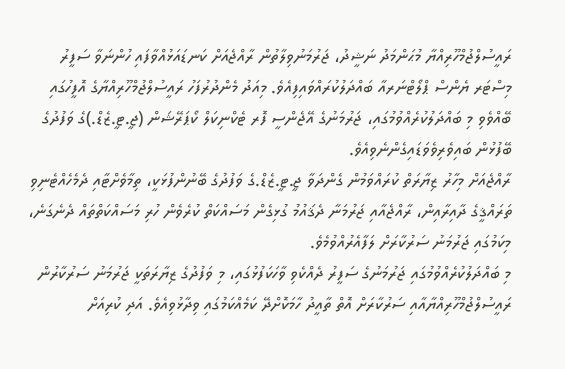ރައީސުލްޖުމްހޫރިއްޔާ މުޙަންމަދު ނަޝީދު، ޖަރުމަނުވިލާތުން ރާއްޖެއަށް ކަނޑައަޅުއްވާފައި ހުންނަވާ ސަފީރު މިސްޓަރ ޔެންސް ޕްލޯޓްނަރއާ ބައްދަލުކުރައްވައިފިއެވެ. މިއަދު މެންދުރުފަހު ރައީސުލްޖުމްހޫރިއްޔާގެ އޮފީހުގައި ބޭއްވެވި މި ބައްދަލުކުރެއްވުމުގައި، ޖަރުމަނުގެ އޭޖެންސީ ފޮރ ޓެކްނިކަލް ކޯޕަރޭޝަން (ޖީ.ޓީ.ޒެޑް.)ގެ ވަފުދުގެ ބޭފުޅުން ބައިވެރިވެވަޑައިގެންނެވިއެވެ.
ރާއްޖެއަށް މިހާރު ޒިޔާރަތް ކުރައްވަމުން ގެންދަވާ ޖީ.ޓީ.ޒެޑް.ގެ ވަފުދުގެ ބޭނުންފުޅަކީ، ތިމާވެށްޓާއި ދެމެހެއްޓެނިވި ތަރައްޤީގެ ދާއިރާއިން، ރާއްޖެއާއި ޖަރުމަނާ ދެޤައުމު ގުޅިގެން މަސައްކަތް ކުރެވެން ހުރި މަސައްކަތްތައް ދެނެގަނެ، މިކަމުގައި ޖަރުމަނު ސަރުކާރަށް ލަފާއެރުއްވުމެވެ.
މި ބައްދަލުކުރެއްވުމުގައި ޖަރުމަނުގެ ސަފީރު ދެއްކެވި ވާހަކަފުޅުގައި، މި ވަފުދުގެ ޒިޔާރަތަކީ ޖަރުމަނު ސަރުކާރުން ރައީސުލްޖުމްހޫރިއްޔާއާއި ސަރުކާރަށް އޮތް ތާއީދު ހާމަކޮށްދޭ ކަމެއްކަމުގައި ވިދާޅުވިއެވެ. އަދި ކުރިއަށް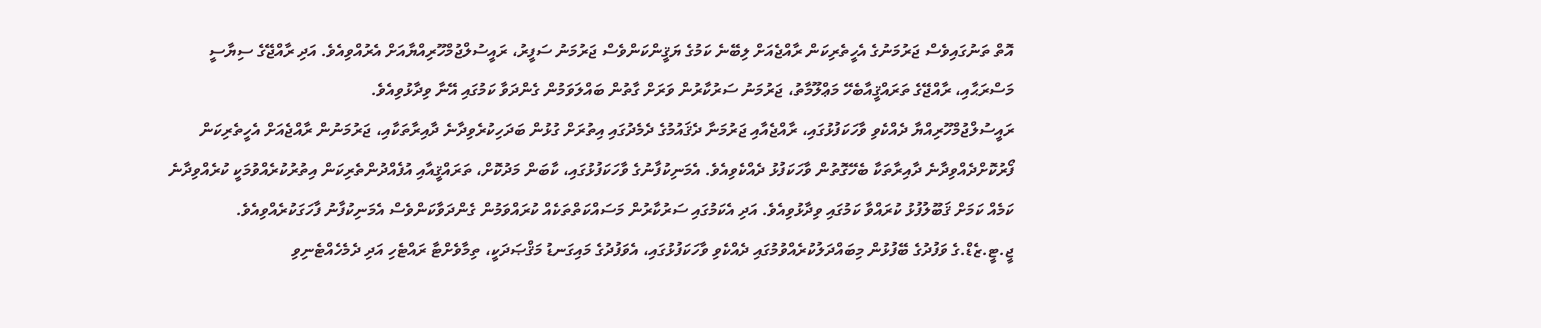އޮތް ތަނުގައިވެސް ޖަރުމަނުގެ އެހީތެރިކަން ރާއްޖެއަށް ލިބޭނެ ކަމުގެ ޔަޤީންކަންވެސް ޖަރުމަނު ސަފީރު، ރައީސުލްޖުމްހޫރިއްޔާއަށް އެރުއްވިއެވެ. އަދި ރާއްޖޭގެ ސިޔާސީ މަސްރަޙާއި، ރާއްޖޭގެ ތަރައްޤީއާބެހޭ މަޢްލޫމާތު، ޖަރުމަނު ސަރުކާރުން ވަރަށް ގާތުން ބައްލަވަމުން ގެންދަވާ ކަމުގައި އޭނާ ވިދާޅުވިއެވެ.
ރައީސުލްޖުމްހޫރިއްޔާ ދެއްކެވި ވާހަކަފުޅުގައި، ރާއްޖެއާއި ޖަރުމަނާ ދެޤައުމުގެ ދެމެދުގައި އިތުރަށް ގުޅުން ބަދަހިކުރެވިދާނެ ދާއިރާތަކާއި، ޖަރުމަނުން ރާއްޖެއަށް އެހީތެރިކަން ފޯރުކޮށްދެއްވިދާނެ ދާއިރާތަކާ ބެހޭގޮތުން ވާހަކަފުޅު ދެއްކެވިއެވެ. އެމަނިކުފާނުގެ ވާހަކަފުޅުގައި، ކާބަން މަދުކޮށް، ތަރައްޤީއާއި އުފެއްދުންތެރިކަން އިތުރުކުރެއްވުމަކީ ކުރެއްވިދާނެ ކަމެއް ކަމަށް ޤަބޫލުފުޅު ކުރައްވާ ކަމުގައި ވިދާޅުވިއެވެ. އަދި އެކަމުގައި ސަރުކާރުން މަސައްކަތްތަކެއް ކުރައްވަމުން ގެންދަވާކަންވެސް އެމަނިކުފާނު ފާހަގަކުރެއްވިއެވެ.
ޖީ.ޓީ.ޒެޑް.ގެ ވަފުދުގެ ބޭފުޅުން މިބައްދަލުކުރެއްވުމުގައި ދެއްކެވި ވާހަކަފުޅުގައި، އެވަފުދުގެ މައިގަނޑު މަޤްޞަދަކީ، ތިމާވެށްޓާ ރައްޓެހި އަދި ދެމެހެއްޓެނިވި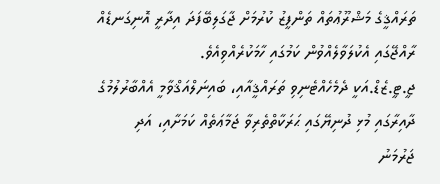ތަރައްޤީގެ މަޝްރޫޢުތައް ތަންފީޒު ކުރުމަށް ޖާގަލިބޭފަދަ އިދާރީ އޮނިގަނޑެއް ރާއްޖޭގައި އެކުލަވާލެއްވުން ކަމުގައި ހާމަކުރެއްވިއެވެ.
ޖީ.ޓީ.ޒެޑް.އަކީ ދެމެހެއްޓެނިވި ތަރައްޤީއާއި، ބައިނަލްއަޤްވާމީ އެއްބާރުލުމުގެ ދާއިރާގައި މުޅި ދުނިޔޭގައި ޙަރަކާތްތެރިވާ ޖަމާޢަތެއް ކަމަށާއި، އަދި ޖަރުމަނު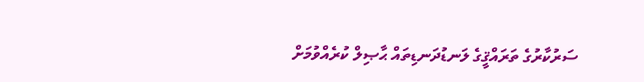ސަރުކާރުގެ ތަރައްޤީގެ ލަނޑުދަނޑިތައް ޙާޞިލް ކުރެއްވުމަށް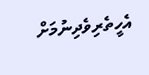އެހީތެރިވެދިނުމަށް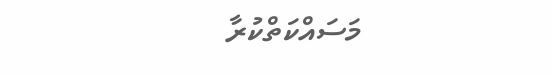މަސައްކަތްކުރާ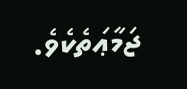ޖަމާޢަތެކެވެ.